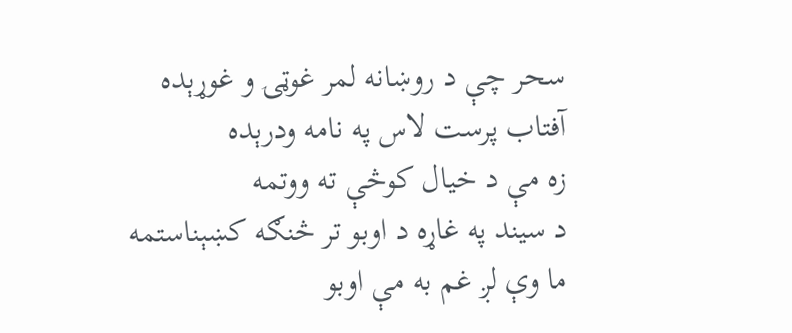سحر چې د روښانه لمر غوټۍ و غوړېده
آفتاب پرست لاس په نامه ودرېده
زه مې د خيال کوڅې ته ووتمه
د سيند په غاړه د اوبو تر څنګه کښېناستمه
ما وې لږ غم به مې اوبو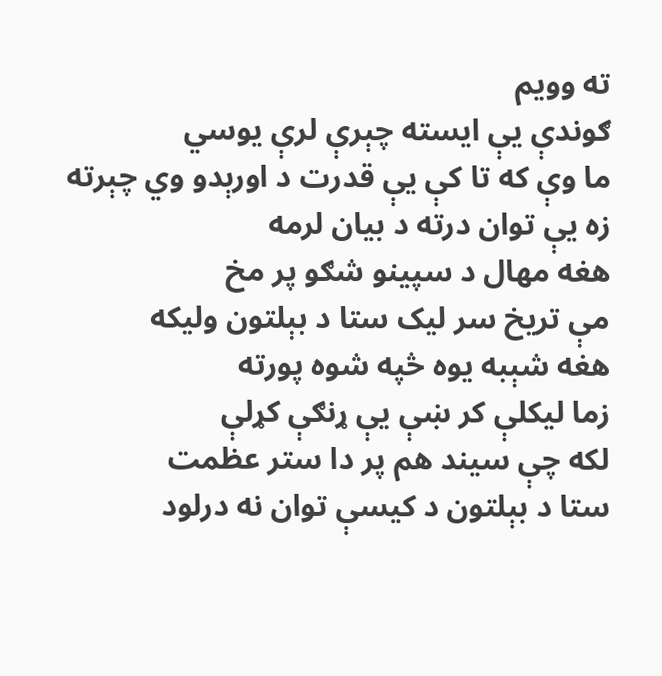ته وويم
ګوندې يې ايسته چېرې لرې يوسي
ما وې که تا کې يې قدرت د اورېدو وي چېرته
زه يې توان درته د بيان لرمه
هغه مهال د سپينو شګو پر مخ
مې تريخ سر ليک ستا د بېلتون وليکه
هغه شېبه يوه څپه شوه پورته
زما ليکلې کر ښې يې ړنګې کړلې
لکه چې سيند هم پر دا ستر عظمت
ستا د بېلتون د کيسې توان نه درلود